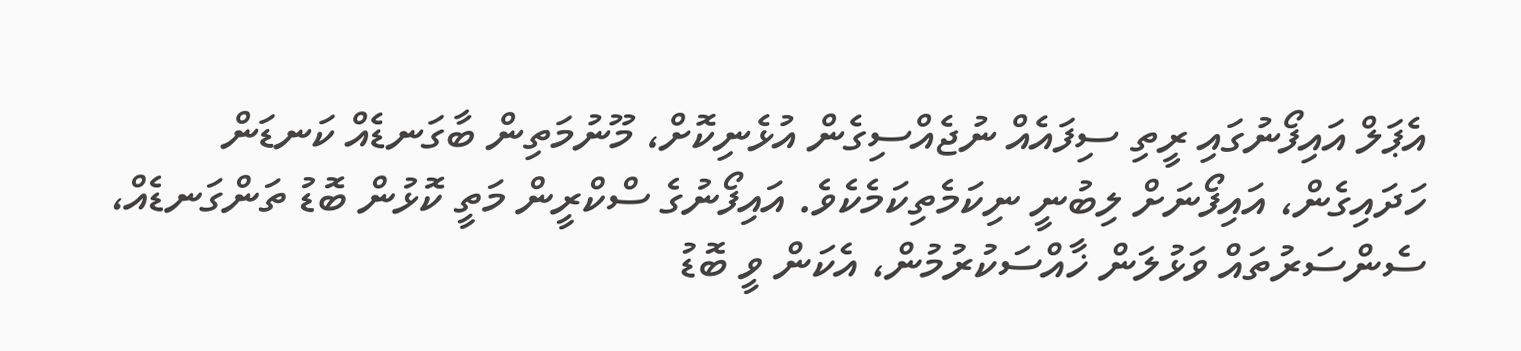އެޕަލް އައިފޯނުގައި ރީތި ސިފައެއް ނުޖެއްސިގެން އުޅެނިކޮށް، މޫނުމަތިން ބާގަނޑެއް ކަނޑަން ހަދައިގެން، އައިފޯނަށް ލިބުނީ ނިކަމެތިކަމެކެވެ. އައިފޯނުގެ ސްކްރީން މަތީ ކޮޅުން ބޮޑު ތަންގަނޑެއް، ސެންސަރުތައް ވަޅުލަން ޚާއްސަކުރުމުން، އެކަން ވީ ބޮޑު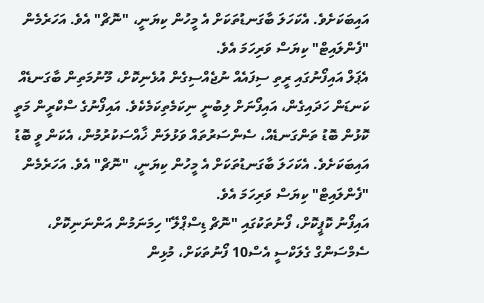އައިބަކަށެވެ. އެކަހަލަ ބާގަނޑުތަކަށް އެ މީހުން ކިޔަނީ، "ނޮޗް" އެވެ. އަހަރެމެން "ފެންލައިޓް" ކިޔަސް ވަރިހަމަ އެވެ.
އެޕަލް އައިފޯނުގައި ރީތި ސިފައެއް ނުޖެއްސިގެން އުޅެނިކޮށް، މޫނުމަތިން ބާގަނޑެއް ކަނޑަން ހަދައިގެން، އައިފޯނަށް ލިބުނީ ނިކަމެތިކަމެކެވެ. އައިފޯނުގެ ސްކްރީން މަތީ ކޮޅުން ބޮޑު ތަންގަނޑެއް، ސެންސަރުތައް ވަޅުލަން ޚާއްސަކުރުމުން، އެކަން ވީ ބޮޑު އައިބަކަށެވެ. އެކަހަލަ ބާގަނޑުތަކަށް އެ މީހުން ކިޔަނީ، "ނޮޗް" އެވެ. އަހަރެމެން "ފެންލައިޓް" ކިޔަސް ވަރިހަމަ އެވެ.
އައިފޯނު ކޮޕީކޮށް، ފޯނުތަކުގައި "ނޮޗް ޑިސްޕްލޭ" ހިމަނަމުން އަންނަނިކޮށް، ސެމްސަންގް ގެލަކްސީ އެސް10 ފޯނުތަކަށް، މުޅިން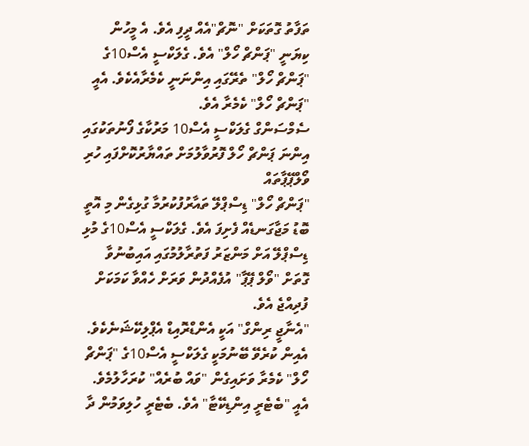ތަފާތު ގޮތަކަށް "ނޮޗް"އެއް ދީފި އެވެ. އެ މީހުން ކިޔަނީ "ޕަންޗް ހޯލް" އެވެ. ގެލަކްސީ އެސް10ގެ "ޕަންޗް ހޯލް" ތެރޭގައި އިންނަނީ ކެމެރާއެކެވެ. އެއީ "ޕަންޗް ހޯލް" ކެމެރާ އެވެ.
ސެމްސަންގް ގެލަކްސީ އެސް10 މަރުކާގެ ފޯނުތަކުގައި އިންނަ ޕަންޗް ހޯލް ފޮރުވާލުމަށް ތައްޔާރުކޮށްފައި ހުރި ވޯލްޕޭޕާތައް
"ޕަންޗް ހޯލް" ޑިސްޕްލޭ ތައާރުފުކުރުމާ ގުޅިގެން މި އޮތީ ބޮޑު މަޖާގަނޑެއް ފެށިފަ އެވެ. ގެލަކްސީ އެސް10ގެ މުޅި ޑިސްޕްލޭ އަށް މަންޒަރު ފަތުރާލުމުގައި އައިބުނުވާ ގޮތަށް "ވޯލް ޕޭޕާ" އުފެއްދުން ވަރަށް ހެއްވާ ކަމަކަށް ފުދިއްޖެ އެވެ.
"އެނާޖީ ރިންގް" އަކީ އެންޑްރޮއިޑް އެޕްލިކޭޝަނެކެވެ. އެއިން ކުރެވޭ ބޭނުމަކީ ގެލަކްސީ އެސް10ގެ "ޕަންޗް ހޯލް" ކެމެރާ ވަށައިގެން "ވައް ބުރެއް" ކުރަހާލުމެވެ. އެއީ "ބެޓެރީ އިންޑިކޭޓާ" އެވެ. ބެޓެރީ ހުލިވަމުން ދާ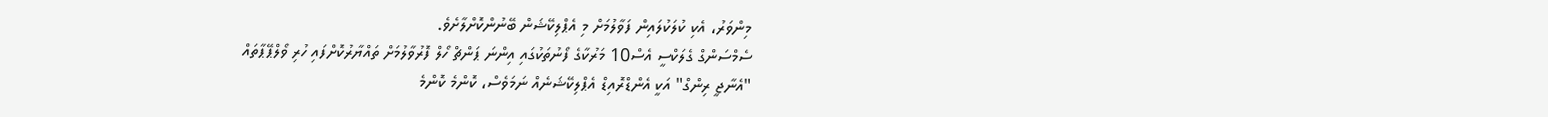މިންވަރު، އެކި ކުލަކުލައިން ފަވާލުމަށް މި އެޕްލިކޭޝަން ބޭނުންކޮށްލާށެވެ.
ސެމްސަންގް ގެލަކްސީ އެސް10 މަރުކާގެ ފޯނުތަކުގައި އިންނަ ޕަންޗް ހޯލް ފޮރުވާލުމަށް ތައްޔާރުކޮށްފައި ހުރި ވޯލްޕޭޕާތައް
"އެނާޖީ ރިންގް" އަކީ އެންޑްރޮއިޑް އެޕްލިކޭޝަނެއް ނަމަވެސް، ކޮންމެ ކޮންމެ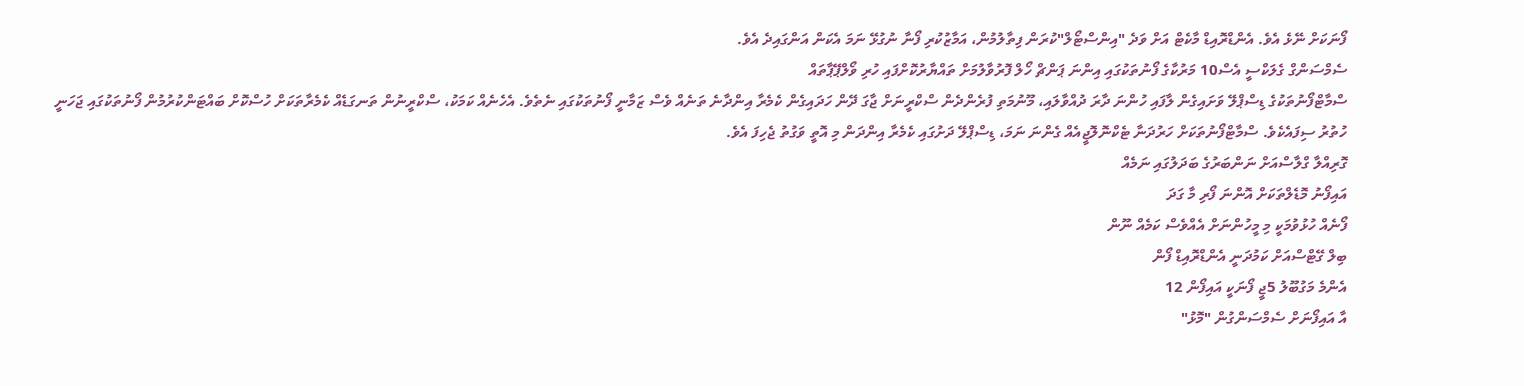ފޯނަކަށް ނޭޅެ އެވެ. އެންޑްރޮއިޑް މާކެޓް އަށް ވަދެ "އިންސްޓޯލް"ކުރަން ފިތާލުމުން، އަމާޒުކުރި ފޯނާ ނުގުޅޭ ނަމަ އެކަން އަންގައިދެ އެވެ.
ސެމްސަންގް ގެލަކްސީ އެސް10 މަރުކާގެ ފޯނުތަކުގައި އިންނަ ޕަންޗް ހޯލް ފޮރުވާލުމަށް ތައްޔާރުކޮށްފައި ހުރި ވޯލްޕޭޕާތައް
ސްމާޓްފޯނުތަކުގެ ޑިސްޕްލޭ ވަށައިގެން ލާފައި ހުންނަ ދާރަ ދުއްވާލައި، މޫނުމަތި ފުރެންދެން ސްކްރީނަށް ޖާގަ ދޭން ހަދައިގެން ކެމެރާ އިންދާނެ ތަނެއް ވެސް ޒަމާނީ ފޯނުތަކުގައި ނެތެވެ. އެހެނެއް ކަމަކު، ސްކްރީނުން ތަނގަޑެއް ކެމެރާތަކަށް ހުސްކޮށް ބައްޓަންކުރުމުން ފޯނުތަކުގައި ޖަހަނީ ހުތުރު ސިފައެކެވެ. ސްމާޓްފޯނުތަކަށް ހަރުދަނާ ޓެކްނޮލޮޖީއެއް ގެންނަ ނަމަ، ޑިސްޕްލޭ ދަށުގައި ކެމެރާ އިންދަން މި އޮތީ ވަގުތު ޖެހިފަ އެވެ.
ގޮރިއްލާ ގްލާސްއަށް ނަންބަރުގެ ބަދަލުގައި ނަމެއް
އައިފޯނު މޮޑެލްތަކަށް އޮންނަ ފޯރި މާ ގަދަ
ފޯނެއް ހުޅުވުމަކީ މި މީހުންނަށް އެއްވެސް ކަމެއް ނޫން
ބިލް ގޭޓްސްއަށް ކަމުދަނީ އެންޑްރޮއިޑް ފޯން
އެންމެ މަގުބޫލު 5ޖީ ފޯނަކީ އައިފޯން 12
އާ އައިފޯނަށް ސެމްސަންގުން "މޮޅު"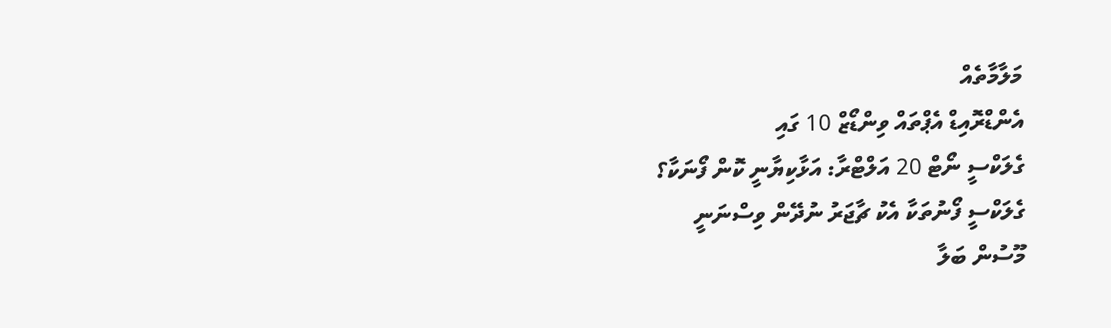މަލާމާތެއް
އެންޑްރޮއިޑް އެޕްތައް ވިންޑޯޒް 10 ގައި
ގެލަކްސީ ނޯޓް 20 އަލްޓްރާ: އަޅާކިޔާނީ ކޮން ފޯނަކާ؟
ގެލަކްސީ ފޯނުތަކާ އެކު ޗާޖަރު ނުދޭން ވިސްނަނީ
މޫސުން ބަލާ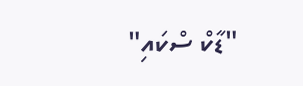"ޑާކް ސްކައި"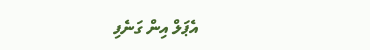އެޕަލް އިން ގަނެފި